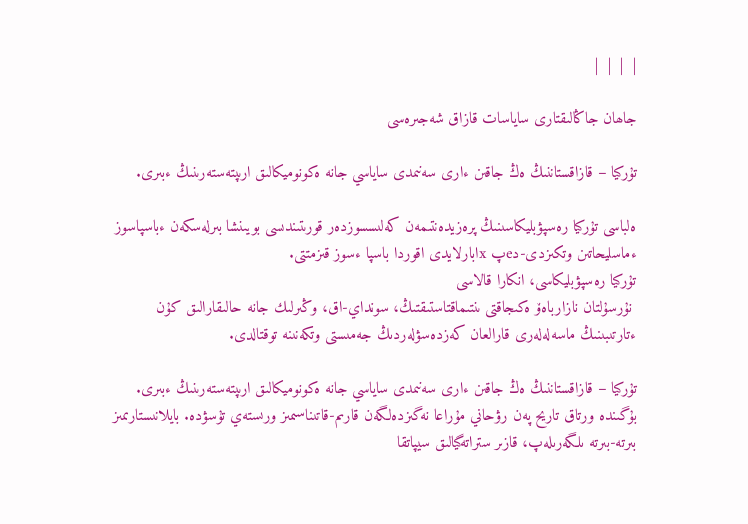|  |  |  |

جاھان جاڭالىقتارى ساياسات قازاق شەجىرەسى

تۇركيا – قازاقستاننىڭ ەڭ جاقىن ءارى سەنىمدى ساياسي جانە ەكونوميكالىق ارىپتەستەرىنىڭ ءبىرى.

ەلباسى تۇركيا رەسپۋبليكاسىنىڭ پرەزيدەنتىمەن كەلىسسوزدەر قورىتىندىسى بويىنشا بىرلەسكەن ءباسپاسوز ءماسليحاتىن وتكىزدى-دeپ xابارلايدى اقوردا باسپا ءسوز قىزمتتى.
تۇركيا رەسپۋبليكاسى، انكارا قالاسى
 نۇرسۇلتان نازارباەۆ ەكىجاقتى ىنتىماقتاستىقتىڭ، سونداي-اق، وڭىرلىك جانە حالىقارالىق كۇن ءتارتىبىنىڭ ماسەلەلەرى قارالعان كەزدەسۋلەردىڭ جەمىستى وتكەنىنە توقتالدى.

تۇركيا – قازاقستاننىڭ ەڭ جاقىن ءارى سەنىمدى ساياسي جانە ەكونوميكالىق ارىپتەستەرىنىڭ ءبىرى. بۇگىندە ورتاق تاريح پەن رۋحاني مۇراعا نەگىزدەلگەن قارىم-قاتىناسىمىز ورىستەي تۇسۋدە. بايلانىستارىمىز بىرتە-بىرتە ىلگەرىلەپ، قازىر ستراتەگيالىق سيپاتقا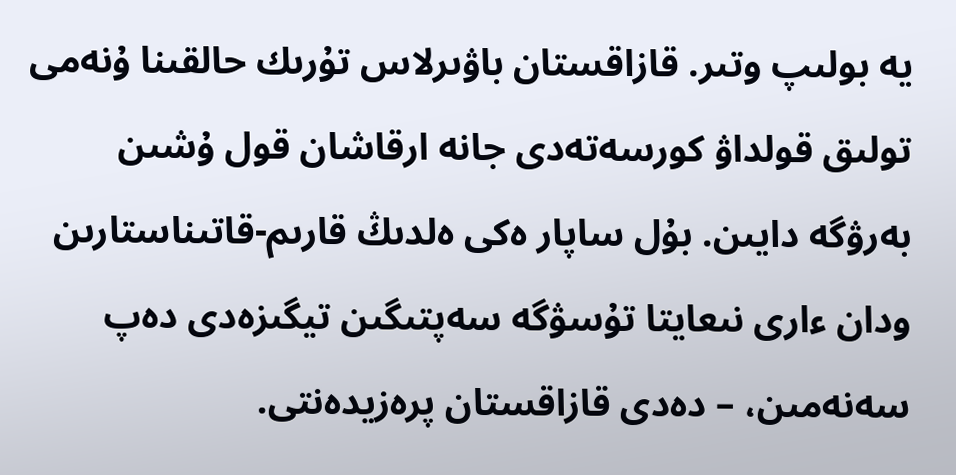يە بولىپ وتىر. قازاقستان باۋىرلاس تۇرىك حالقىنا ۇنەمى تولىق قولداۋ كورسەتەدى جانە ارقاشان قول ۇشىن بەرۋگە دايىن. بۇل ساپار ەكى ەلدىڭ قارىم-قاتىناستارىن ودان ءارى نىعايتا تۇسۋگە سەپتىگىن تيگىزەدى دەپ سەنەمىن، – دەدى قازاقستان پرەزيدەنتى.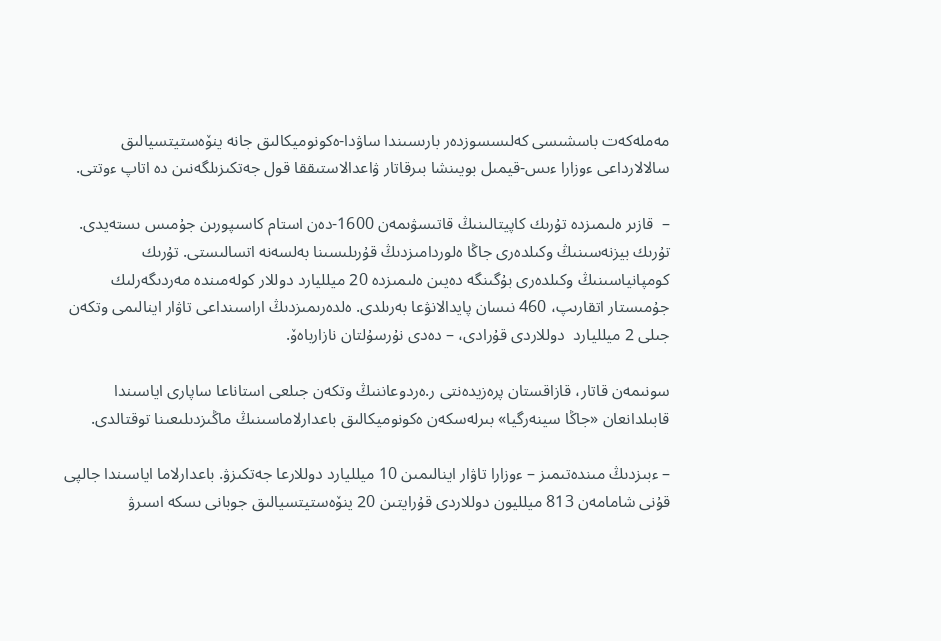مەملەكەت باسشىسى كەلىسسوزدەر بارىسىندا ساۋدا-ەكونوميكالىق جانە ينۆەستيتسيالىق سالالارداعى ءوزارا ءىس-قيمىل بويىنشا بىرقاتار ۋاعدالاستىققا قول جەتكىزىلگەنىن دە اتاپ ءوتتى.

–  قازىر ەلىمىزدە تۇرىك كاپيتالىنىڭ قاتىسۋىمەن 1600-دەن استام كاسىپورىن جۇمىس ىستەيدى. تۇرىك بيزنەسىنىڭ وكىلدەرى جاڭا ەلوردامىزدىڭ قۇرىلىسىنا بەلسەنە اتسالىستى. تۇرىك كومپانياسىنىڭ وكىلدەرى بۇگىنگە دەيىن ەلىمىزدە 20 ميلليارد دوللار كولەمىندە مەردىگەرلىك جۇمىستار اتقارىپ، 460 نىسان پايدالانۋعا بەرىلدى. ەلدەرىمىزدىڭ اراسىنداعى تاۋار اينالىمى وتكەن جىلى 2 ميلليارد  دوللاردى قۇرادى، – دەدى نۇرسۇلتان نازارباەۆ.

سونىمەن قاتار، قازاقستان پرەزيدەنتى ر.ەردوعاننىڭ وتكەن جىلعى استاناعا ساپارى اياسىندا قابىلدانعان «جاڭا سينەرگيا» بىرلەسكەن ەكونوميكالىق باعدارلاماسىنىڭ ماڭىزدىلىعىنا توقتالدى.

– ءبىزدىڭ مىندەتىمىز – ءوزارا تاۋار اينالىمىن 10 ميلليارد دوللارعا جەتكىزۋ. باعدارلاما اياسىندا جالپى قۇنى شامامەن 813 ميلليون دوللاردى قۇرايتىن 20 ينۆەستيتسيالىق جوبانى ىسكە اسىرۋ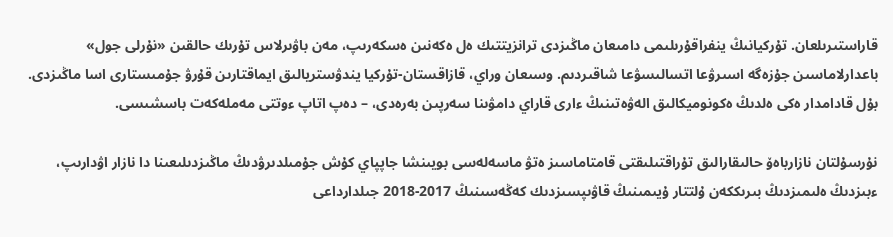قاراستىرىلعان. تۇركيانىڭ ينفراقۇرىلىمى دامىعان ماڭىزدى ترانزيتتىك ەل ەكەنىن ەسكەرىپ، مەن باۋىرلاس تۇرىك حالقىن «نۇرلى جول» باعدارلاماسىن جۇزەگە اسىرۋعا اتسالىسۋعا شاقىردىم. وسىعان وراي، قازاقستان-تۇركيا يندۋستريالىق ايماقتارىن قۇرۋ جۇمىستارى اسا ماڭىزدى. بۇل قادامدار ەكى ەلدىڭ ەكونوميكالىق الەۋەتىنىڭ ءارى قاراي دامۋىنا سەرپىن بەرەدى، – دەپ اتاپ ءوتتى مەملەكەت باسشىسى.

نۇرسۇلتان نازارباەۆ حالىقارالىق تۇراقتىلىقتى قامتاماسىز ەتۋ ماسەلەسى بويىنشا جاپپاي كۇش جۇمىلدىرۋدىڭ ماڭىزدىلىعىنا دا نازار اۋدارىپ، ءبىزدىڭ ەلىمىزدىڭ بىرىككەن ۇلتتار ۇيىمىنىڭ قاۋىپسىزدىك كەڭەسىنىڭ 2017-2018 جىلدارداعى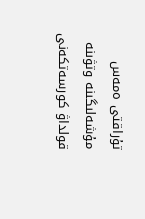تۇراقتى ەمەس مۇشەلىگىنە وتۋىنە قولداۋ كورسەتكەنى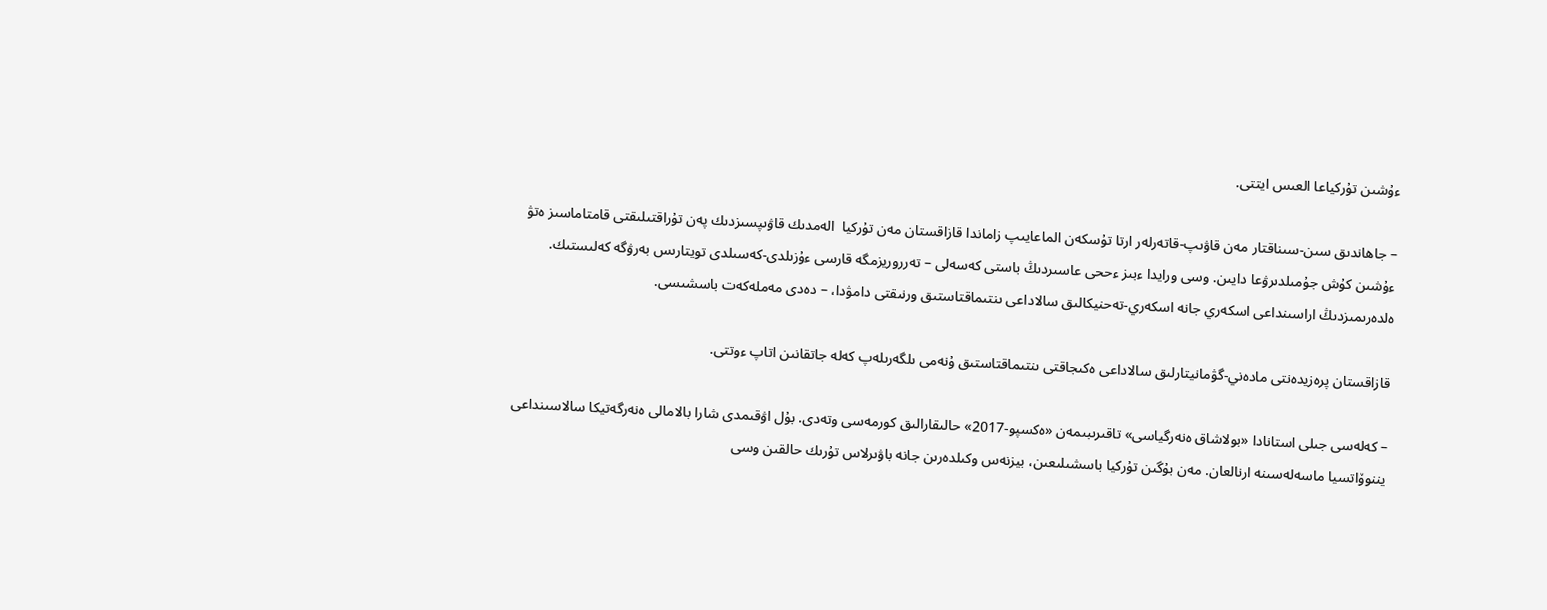ءۇشىن تۇركياعا العىس ايتتى.

– جاھاندىق سىن-سىناقتار مەن قاۋىپ-قاتەرلەر ارتا تۇسكەن الماعايىپ زاماندا قازاقستان مەن تۇركيا  الەمدىك قاۋىپسىزدىك پەن تۇراقتىلىقتى قامتاماسىز ەتۋ ءۇشىن كۇش جۇمىلدىرۋعا دايىن. وسى ورايدا ءبىز ءححى عاسىردىڭ باستى كەسەلى – تەرروريزمگە قارسى ءۇزىلدى-كەسىلدى تويتارىس بەرۋگە كەلىستىك. ەلدەرىمىزدىڭ اراسىنداعى اسكەري جانە اسكەري-تەحنيكالىق سالاداعى ىنتىماقتاستىق ورنىقتى دامۋدا، – دەدى مەملەكەت باسشىسى.

قازاقستان پرەزيدەنتى مادەني-گۋمانيتارلىق سالاداعى ەكىجاقتى ىنتىماقتاستىق ۇنەمى ىلگەرىلەپ كەلە جاتقانىن اتاپ ءوتتى.

– كەلەسى جىلى استانادا «بولاشاق ەنەرگياسى» تاقىرىبىمەن «ەكسپو-2017» حالىقارالىق كورمەسى وتەدى. بۇل اۋقىمدى شارا بالامالى ەنەرگەتيكا سالاسىنداعى يننوۆاتسيا ماسەلەسىنە ارنالعان. مەن بۇگىن تۇركيا باسشىلىعىن، بيزنەس وكىلدەرىن جانە باۋىرلاس تۇرىك حالقىن وسى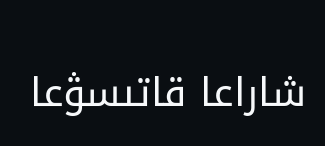شاراعا قاتىسۋعا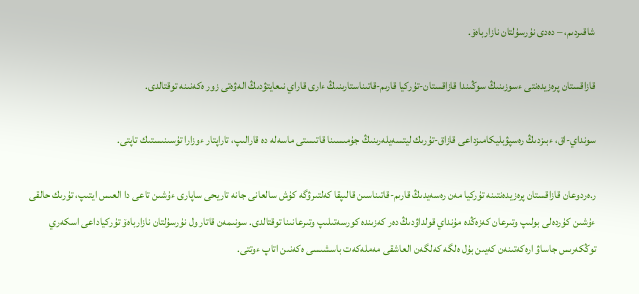شاقىردىم، – دەدى نۇرسۇلتان نازارباەۆ.

قازاقستان پرەزيدەنتى ءسوزىنىڭ سوڭىندا قازاقستان-تۇركيا قارىم-قاتىناستارىنىڭ ءارى قاراي نىعايتۋدىڭ الەۋەتى زور ەكەنىنە توقتالدى.

سونداي-اق، ءبىزدىڭ رەسپۋبليكامىزداعى قازاق-تۇرىك ليتسەيلەرىنىڭ جۇمىسىنا قاتىستى ماسەلە دە قارالىپ، تاراپتار ءوزارا تۇسىنىستىك تاپتى.

ر.ەردوعان قازاقستان پرەزيدەنتىنە تۇركيا مەن رەسەيدىڭ قارىم-قاتىناسىن قالىپقا كەلتىرۋگە كۇش سالعانى جانە تاريحى ساپارى ءۇشىن تاعى دا العىس ايتىپ، تۇرىك حالقى ءۇشىن كۇردەلى بولىپ وتىرعان كەزەڭدە مۇنداي قولداۋدىڭ دەر كەزىندە كورسەتىلىپ وتىرعانىنا توقتالدى. سونىمەن قاتار ول نۇرسۇلتان نازارباەۆ تۇركياداعى اسكەري توڭكەرىس جاساۋ ارەكەتىنەن كەيىن بۇل ەلگە كەلگەن العاشقى مەملەكەت باسشىسى ەكەنىن اتاپ ءوتتى.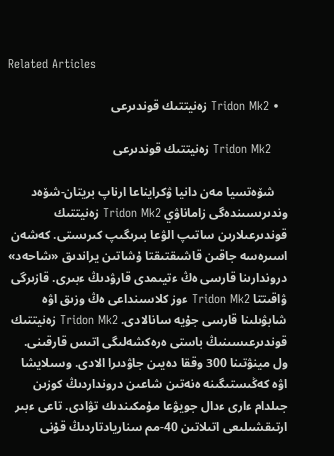Related Articles

  • Tridon Mk2 زەنيتتىك قوندىرعى

    Tridon Mk2 زەنيتتىك قوندىرعى

    شۆەتسيا مەن دانيا ۋكرايناعا ارناپ بريتان-شۆەد وندىرىسىندەگى زاماناۋي Tridon Mk2 زەنيتتىك قوندىرعىلارىن ساتىپ الۋعا بىرىگىپ كىرىستى. كەشەن اسىرەسە جاقىن قاشىقتىقتا ۇشاتىن يراندىق «شاحەد» دروندارىنا قارسى ەڭ ءتيىمدى قارۋدىڭ ءبىرى. قازىرگى ۋاقىتتا Tridon Mk2 ءوز كلاسىنداعى ەڭ وزىق اۋە شابۋىلىنا قارسى جۇيە سانالادى. Tridon Mk2 زەنيتتىك قوندىرعىسىنىڭ باستى ەرەكشەلىگى اتىس قارقىنى. ول مينۋتىنا 300 وققا دەيىن جاۋدىرا الادى. وسىلايشا اۋە كەڭىستىگىنە ەنەتىن شاعىن درونداردىڭ كوزىن جىلدام ءارى ءدال جويۋعا مۇمكىندىك تۋادى. تاعى ءبىر ارتىقشىلىعى اتىلاتىن 40-مم سناريادتاردىڭ قۇنى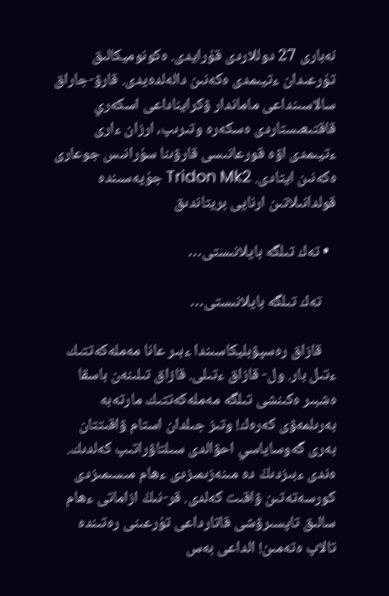نەبارى 27 دوللاردى قۇرايدى. ەكونوميكالىق تۇرعىدان ءتيىمدى ەكەنىن دالەلدەيدى. قارۋ-جاراق سالاسىنداعى ماماندار ۋكرايناداعى اسكەري قاقتىعىستاردى ەسكەرە وتىرىپ، ارزان ءارى ءتيىمدى اۋە قورعانىسى قارۋىنا سۇرانىس جوعارى ەكەنىن ايتادى. Tridon Mk2 جۇيەسىندە قولدانىلاتىن ارنايى بريتاندىق

  • تەك تىلگە بايلانىستى…

    تەك تىلگە بايلانىستى…

    قازاق رەسپۋبليكاسىندا ءبىر عانا مەملەكەتتىك ءتىل بار. ول- قازاق ءتىلى. قازاق تىلىنەن باسقا ەشبىر ەكىنشى تىلگە مەملەكەتتىك مارتەبە بەرىلمەۋى كەرەك! وتىز جىلدان استام ۋاقىتتان بەرى گەوساياسي احۋالدى سىلتاۋراتىپ كەلدىك. ەندى ءبىزدىڭ دە مىنەزىمىزدى ءھام مىسىمىزدى كورسەتەتىن ۋاقىت كەلدى. قر-نىڭ ازاماتى ءھام سالىق تاپسىرۋشى قاتارداعى تۇرعىنى رەتىندە تالاپ ەتەمىن! الداعى بەس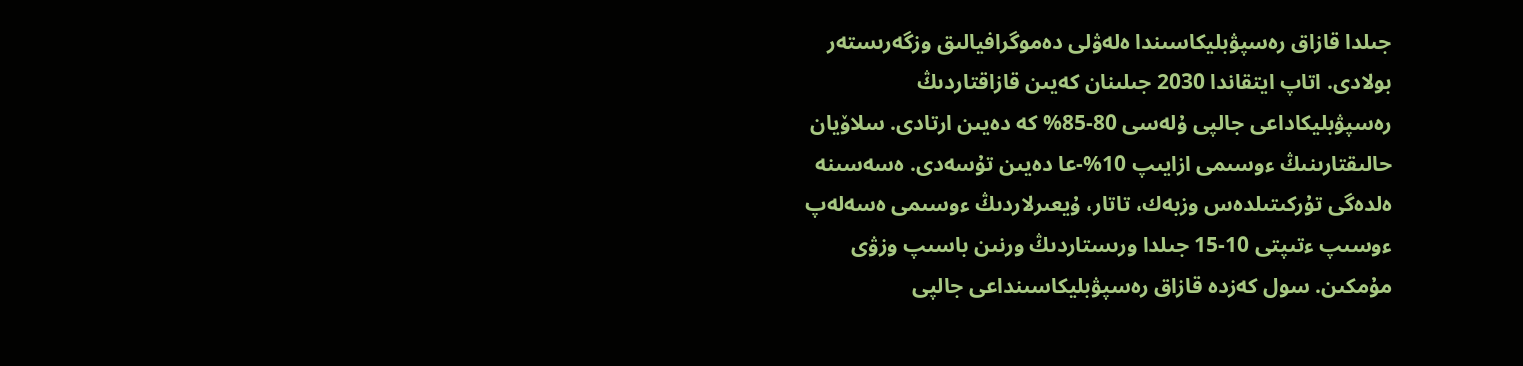جىلدا قازاق رەسپۋبليكاسىندا ەلەۋلى دەموگرافيالىق وزگەرىستەر بولادى. اتاپ ايتقاندا 2030 جىلىنان كەيىن قازاقتاردىڭ رەسپۋبليكاداعى جالپى ۇلەسى 80-85% كە دەيىن ارتادى. سلاۆيان حالىقتارىنىڭ ءوسىمى ازايىپ 10%-عا دەيىن تۇسەدى. ەسەسىنە ەلدەگى تۇركىتىلدەس وزبەك، تاتار، ۇيعىرلاردىڭ ءوسىمى ەسەلەپ ءوسىپ ءتىپتى 10-15 جىلدا ورىستاردىڭ ورنىن باسىپ وزۋى مۇمكىن. سول كەزدە قازاق رەسپۋبليكاسىنداعى جالپى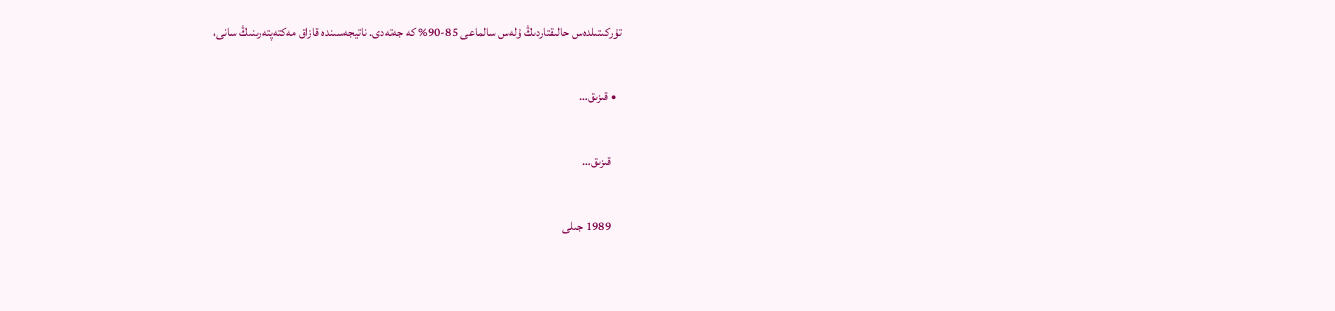تۇركىتىلدەس حالىقتاردىڭ ۇلەس سالماعى 85-90% كە جەتەدى. ناتيجەسىندە قازاق مەكتەپتەرىنىڭ سانى،

  • قىزىق…

    قىزىق…

    1989 جىلى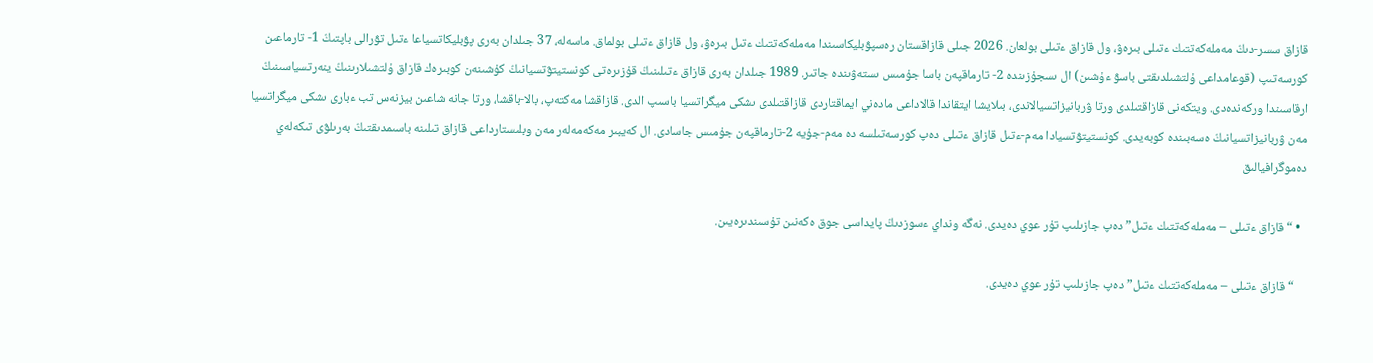قازاق سسر-دىڭ مەملەكەتتىك ءتىلى بىرەۋ، ول قازاق ءتىلى بولعان. 2026 جىلى قازاقستان رەسپۋبليكاسىندا مەملەكەتتىك ءتىل بىرەۋ، ول قازاق ءتىلى بولماق. ماسەلە، 37 جىلدان بەرى پۋبليكاتسياعا ءتىل تۋرالى باپتىڭ 1- تارماعىن كورسەتىپ (قوعامداعى ۇلتشىلدىقتى باسۋ ءۇشىن) ال ىسجۇزىندە 2- تارماقپەن باسا جۇمىس ىستەۋىندە جاتىر. 1989 جىلدان بەرى قازاق ءتىلىنىڭ قۇزىرەتى كونستيتۋتسيانىڭ كۇشىنەن كوبىرەك قازاق ۇلتشىلارىنىڭ ينەرتسياسىنىڭ ارقاسىندا وركەندەدى. ويتكەنى قازاقتىلدى ورتا ۋربانيزاتسيالاندى، بىلايشا ايتقاندا قالاداعى مادەني ايماقتاردى قازاقتىلدى ىشكى ميگراتسيا باسىپ الدى. قازاقشا مەكتەپ، بالا-باقشا، ورتا جانە شاعىن بيزنەس تب ءبارى ىشكى ميگراتسيا مەن ۋربانيزاتسيانىڭ ەسەبىندە كوبەيدى. كونستيتۋتسيادا مەم-ءتىل قازاق ءتىلى دەپ كورسەتىلسە دە مەم-جۇيە 2-تارماقپەن جۇمىس جاسادى. ال كەيبىر مەكەمەلەر مەن وبلىستارداعى قازاق تىلىنە باسىمدىقتىڭ بەرىلۋى تىكەلەي دەموگرافيالىق

  • “قازاق ءتىلى – مەملەكەتتىك ءتىل” دەپ جازىلىپ تۇر عوي دەيدى. نەگە ونداي ءسوزدىڭ پايداسى جوق ەكەنىن تۇسىندىرەيىن.

    “قازاق ءتىلى – مەملەكەتتىك ءتىل” دەپ جازىلىپ تۇر عوي دەيدى.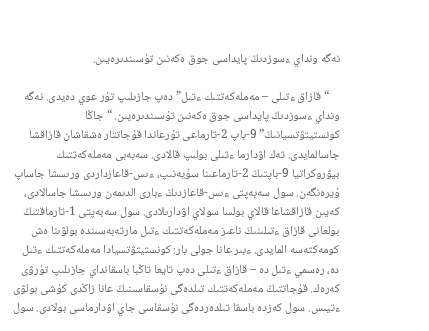نەگە ونداي ءسوزدىڭ پايداسى جوق ەكەنىن تۇسىندىرەيىن.

    “قازاق ءتىلى – مەملەكەتتىك ءتىل” دەپ جازىلىپ تۇر عوي دەيدى. نەگە ونداي ءسوزدىڭ پايداسى جوق ەكەنىن تۇسىندىرەيىن. “جاڭا كونستيتۋتسيانىڭ” 9-باپ 2-تارماعى تۇرعاندا قۇجاتتار ەشقاشان قازاقشا جاسالمايدى. تەك اۋدارما ءتىلى بولىپ قالادى. سەبەبى مەملەكەتتىك بيۋروكراتيا 9-باپتىڭ 2-تارماعىنا سۇيەنىپ، ءىس-قاعازداردى ورىسشا جاساپ ۇيرەنگەن. سول سەبەپتى ءىس-قاعازدىڭ ءبارى الدىمەن ورىسشا جاسالادى، كەيىن قازاقشاعا قالاي بولسا سولاي اۋدارىلادى. سول سەبەپتى 1-تارماقتىڭ بولعانى قازاق ءتىلىنىڭ ناعىز مەملەكەتتىك ءتىل مارتەبەسىندە بولۋىنا ەش كومەكتەسە المايدى. ءبىر عانا جولى بار: كونستيتۋتسيادا مەملەكەتتىك ءتىل دە، رەسمي ءتىل دە – قازاق ءتىلى دەپ تايعا تاڭبا باسقانداي جازىلىپ تۇرۋى كەرەك. قۇجاتتىڭ مەملەكەتتىك تىلدەگى نۇسقاسىنىڭ عانا زاڭدى كۇشى بولۋى ءتيىس. سول كەزدە باسقا تىلدەردەگى نۇسقاسى جاي اۋدارماسى بولادى. سول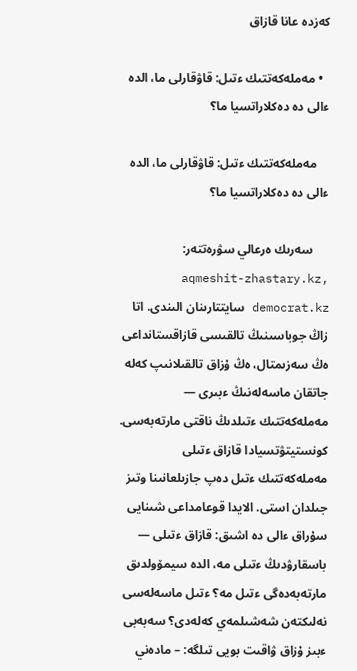كەزدە عانا قازاق

  • مەملەكەتتىك ءتىل: قاۋقارلى ما، الدە ءالى دە دەكلاراتسيا ما؟

    مەملەكەتتىك ءتىل: قاۋقارلى ما، الدە ءالى دە دەكلاراتسيا ما؟

     سەرىك ەرعالي سۋرەتتەر: aqmeshit-zhastary.kz, democrat.kz سايتتارىنان الىندى. اتا زاڭ جوباسىنىڭ تالقىسى قازاقستانداعى ەڭ سەزىمتال، ەڭ ۇزاق تالقىلانىپ كەلە جاتقان ماسەلەنىڭ ءبىرى — مەملەكەتتىك ءتىلدىڭ ناقتى مارتەبەسى. كونستيتۋتسيادا قازاق ءتىلى مەملەكەتتىك ءتىل دەپ جازىلعانىنا وتىز جىلدان استى. الايدا قوعامداعى شىنايى سۇراق ءالى دە اشىق: قازاق ءتىلى — باسقارۋدىڭ ءتىلى مە، الدە سيمۆولدىق مارتەبەدەگى ءتىل مە؟ ءتىل ماسەلەسى نەلىكتەن شەشىلمەي كەلەدى؟ سەبەبى ءبىز ۇزاق ۋاقىت بويى تىلگە: – مادەني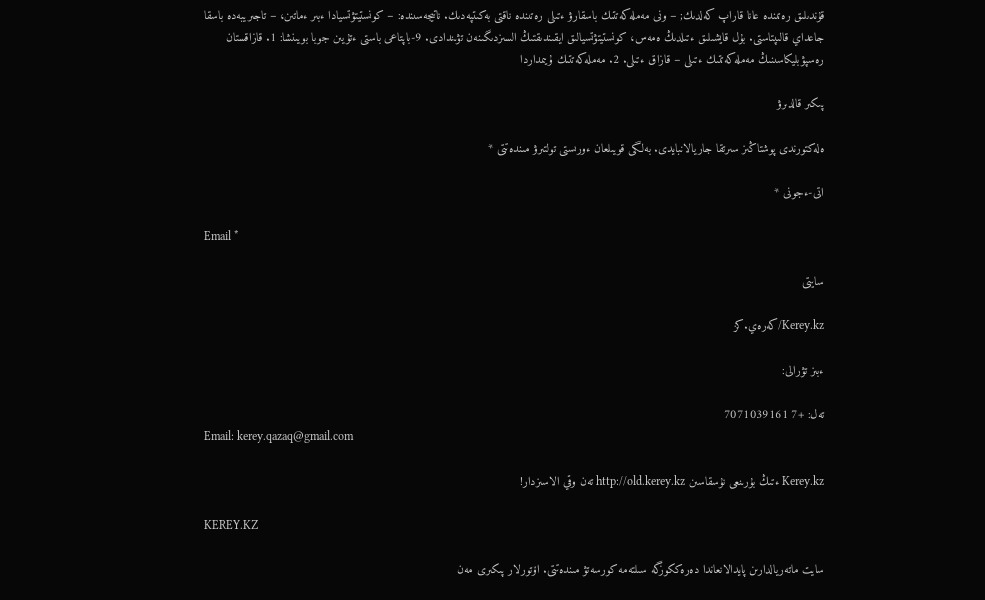قۇندىلىق رەتىندە عانا قاراپ كەلدىك; – ونى مەملەكەتتىك باسقارۋ ءتىلى رەتىندە ناقتى بەكىتپەدىك. ناتيجەسىندە: – كونستيتۋتسيادا ءبىر ءماتىن، – تاجىريبەدە باسقا جاعداي قالىپتاستى. بۇل قايشىلىق ءتىلدىڭ ەمەس، كونستيتۋتسيالىق ايقىندىقتىڭ السىزدىگىنەن تۋىندادى. 9-باپتاعى باستى ءتۇيىن جوبا بويىنشا: 1. قازاقستان رەسپۋبليكاسىنىڭ مەملەكەتتىك ءتىلى – قازاق ءتىلى. 2. مەملەكەتتىك ۇيىمداردا

پىكىر قالدىرۋ

ەلەكتورندى پوشتاڭىز سىرتقا جاريالانبايدى. بەلگى قويىلعان ءورىستى تولتىرۋ مىندەتتى *

اتى-ءجونى *

Email *

سايتى

Kerey.kz/كەرەي.كز

ءبىز تۋرالى:

تەل: +7 7071039161
Email: kerey.qazaq@gmail.com

Kerey.kz ءتىڭ بۇرىنعى نۇسقاسىن http://old.kerey.kz تەن وقي الاسىزدار!

KEREY.KZ

سايت ماتەريالدارىن پايدالانعاندا دەرەككوزگە سىلتەمە كورسەتۋ مىندەتتى. اۆتورلار پىكىرى مەن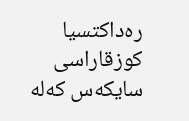رەداكتسيا كوزقاراسى سايكەس كەلە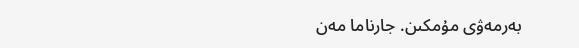بەرمەۋى مۇمكىن. جارناما مەن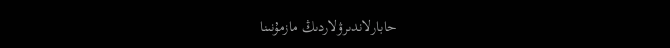حابارلاندىرۋلاردىڭ مازمۇنىنا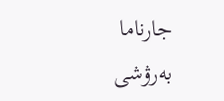جارناما بەرۋشى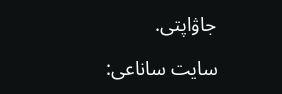جاۋاپتى.

سايت ساناعى: